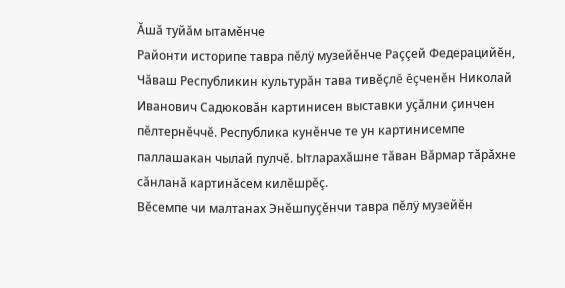Ăшă туйăм ытамĕнче
Районти историпе тавра пĕлÿ музейĕнче Раççей Федерацийĕн, Чăваш Республикин культурăн тава тивĕçлĕ ĕçченĕн Николай Иванович Садюковăн картинисен выставки уçăлни çинчен пĕлтернĕччĕ. Республика кунĕнче те ун картинисемпе паллашакан чылай пулчĕ. Ытларахăшне тăван Вăрмар тăрăхне сăнланă картинăсем килĕшрĕç.
Вĕсемпе чи малтанах Энĕшпуçĕнчи тавра пĕлÿ музейĕн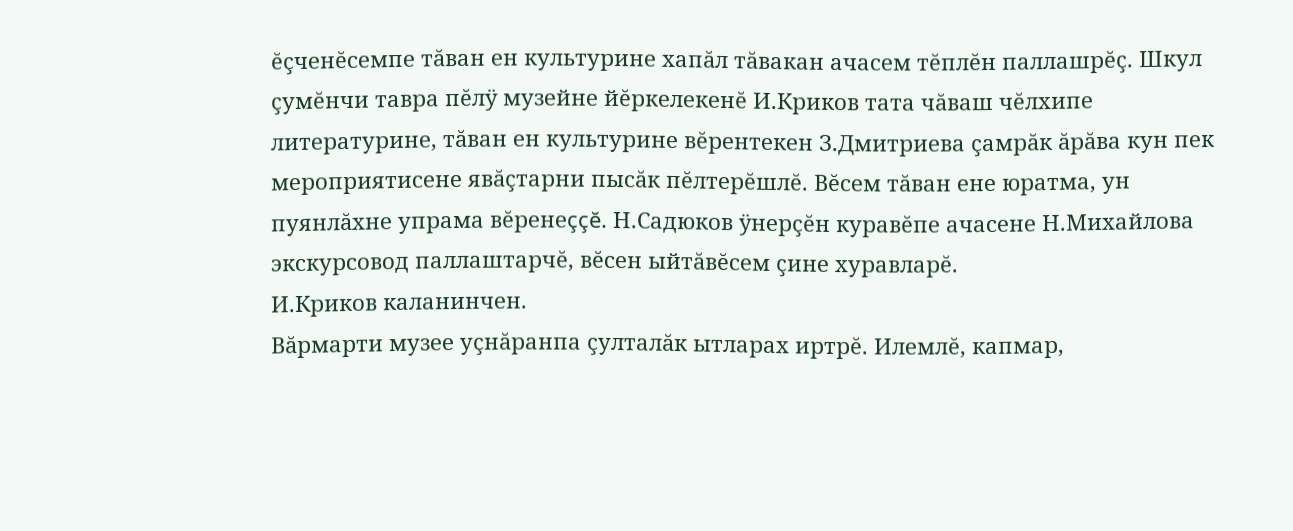ĕçченĕсемпе тăван ен культурине хапăл тăвакан ачасем тĕплĕн паллашрĕç. Шкул çумĕнчи тавра пĕлÿ музейне йĕркелекенĕ И.Криков тата чăваш чĕлхипе литературине, тăван ен культурине вĕрентекен З.Дмитриева çамрăк ăрăва кун пек мероприятисене явăçтарни пысăк пĕлтерĕшлĕ. Вĕсем тăван ене юратма, ун пуянлăхне упрама вĕренеççĕ. Н.Садюков ÿнерçĕн куравĕпе ачасене Н.Михайлова экскурсовод паллаштарчĕ, вĕсен ыйтăвĕсем çине хуравларĕ.
И.Криков каланинчен.
Вăрмарти музее уçнăранпа çулталăк ытларах иртрĕ. Илемлĕ, капмар,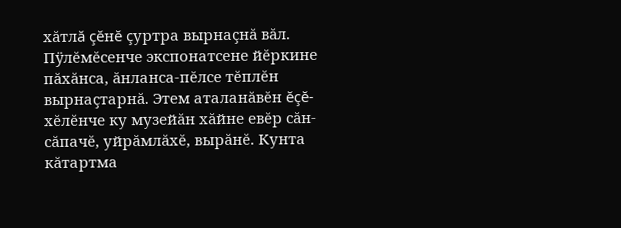хăтлă çĕнĕ çуртра вырнаçнă вăл. Пÿлĕмĕсенче экспонатсене йĕркине пăхăнса, ăнланса-пĕлсе тĕплĕн вырнаçтарнă. Этем аталанăвĕн ĕçĕ-хĕлĕнче ку музейăн хăйне евĕр сăн-сăпачĕ, уйрăмлăхĕ, вырăнĕ. Кунта кăтартма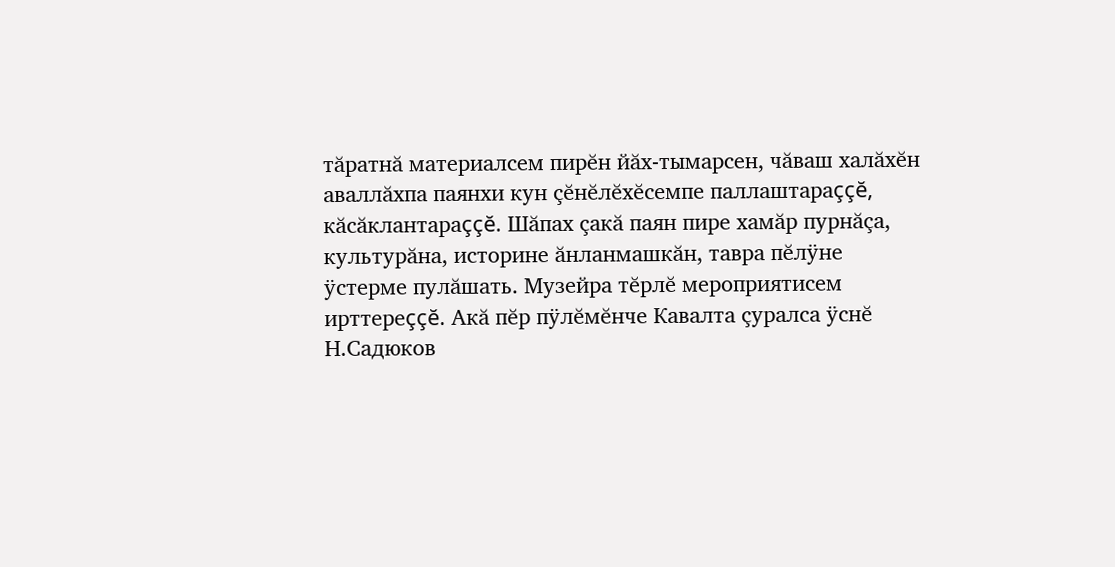тăратнă материалсем пирĕн йăх-тымарсен, чăваш халăхĕн аваллăхпа паянхи кун çĕнĕлĕхĕсемпе паллаштараççĕ, кăсăклантараççĕ. Шăпах çакă паян пире хамăр пурнăçа, культурăна, историне ăнланмашкăн, тавра пĕлÿне ÿстерме пулăшать. Музейра тĕрлĕ мероприятисем ирттереççĕ. Акă пĕр пÿлĕмĕнче Кавалта çуралса ÿснĕ Н.Садюков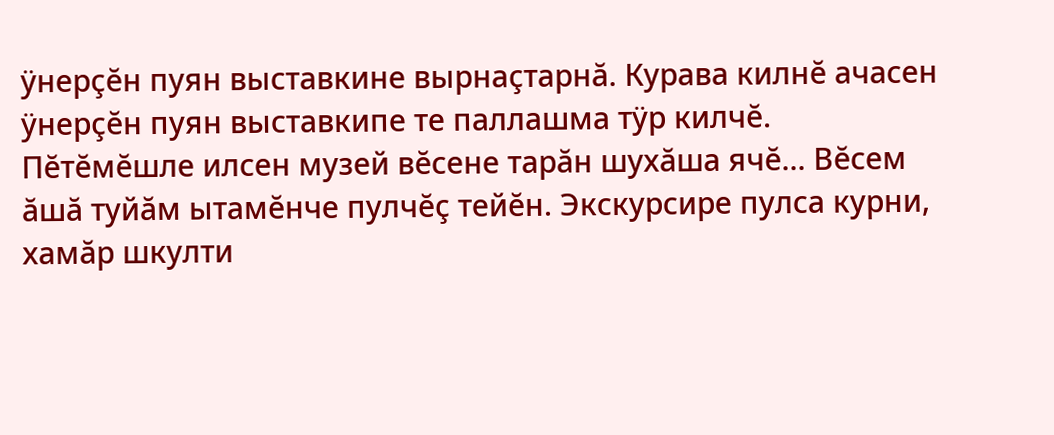ÿнерçĕн пуян выставкине вырнаçтарнă. Курава килнĕ ачасен ÿнерçĕн пуян выставкипе те паллашма тÿр килчĕ.
Пĕтĕмĕшле илсен музей вĕсене тарăн шухăша ячĕ... Вĕсем ăшă туйăм ытамĕнче пулчĕç тейĕн. Экскурсире пулса курни, хамăр шкулти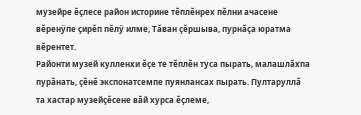музейре ĕçлесе район историне тĕплĕнрех пĕлни ачасене вĕренÿпе çирĕп пĕлÿ илме, Тăван çĕршыва, пурнăçа юратма вĕрентет.
Районти музей кулленхи ĕçе те тĕплĕн туса пырать, малашлăхпа пурăнать, çĕнĕ экспонатсемпе пуянлансах пырать. Пултаруллă та хастар музейçĕсене вăй хурса ĕçлеме,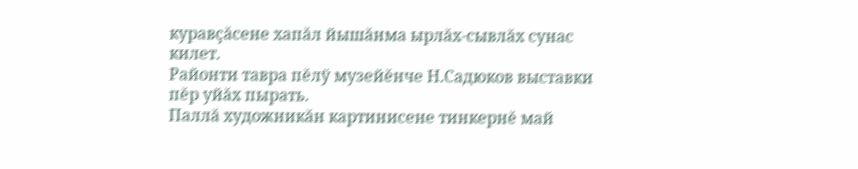куравçăсене хапăл йышăнма ырлăх-сывлăх сунас килет.
Районти тавра пĕлÿ музейĕнче Н.Садюков выставки пĕр уйăх пырать.
Паллă художникăн картинисене тинкернĕ май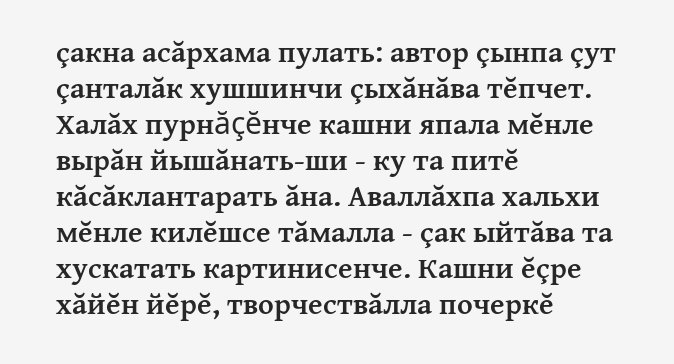çакна асăрхама пулать: автор çынпа çут çанталăк хушшинчи çыхăнăва тĕпчет. Халăх пурнăçĕнче кашни япала мĕнле вырăн йышăнать-ши - ку та питĕ кăсăклантарать ăна. Аваллăхпа хальхи мĕнле килĕшсе тăмалла - çак ыйтăва та хускатать картинисенче. Кашни ĕçре хăйĕн йĕрĕ, творчествăлла почеркĕ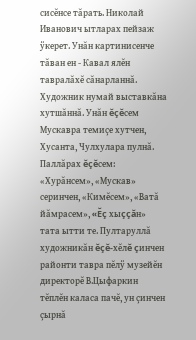сисĕнсе тăрать. Николай Иванович ытларах пейзаж ÿкерет. Унăн картинисенче тăван ен - Кавал ялĕн тавралăхĕ сăнарланнă. Художник нумай выставкăна хутшăннă. Унăн ĕçĕсем Мускавра темиçе хутчен, Хусанта, Чулхулара пулнă. Паллăрах ĕçĕсем: «Хурăнсем», «Мускав» серинчен, «Кимĕсем», «Ватă йăмрасем», «Ĕç хыççăн» тата ытти те. Пултаруллă художникăн ĕçĕ-хĕлĕ çинчен районти тавра пĕлÿ музейĕн директорĕ В.Цыфаркин тĕплĕн каласа пачĕ, ун çинчен çырнă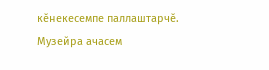кĕнекесемпе паллаштарчĕ. Музейра ачасем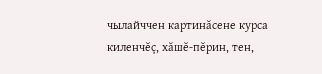чылайччен картинăсене курса киленчĕç, хăшĕ-пĕрин, тен,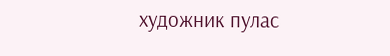художник пулас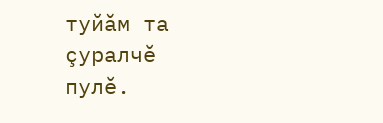туйăм та çуралчĕ пулĕ.